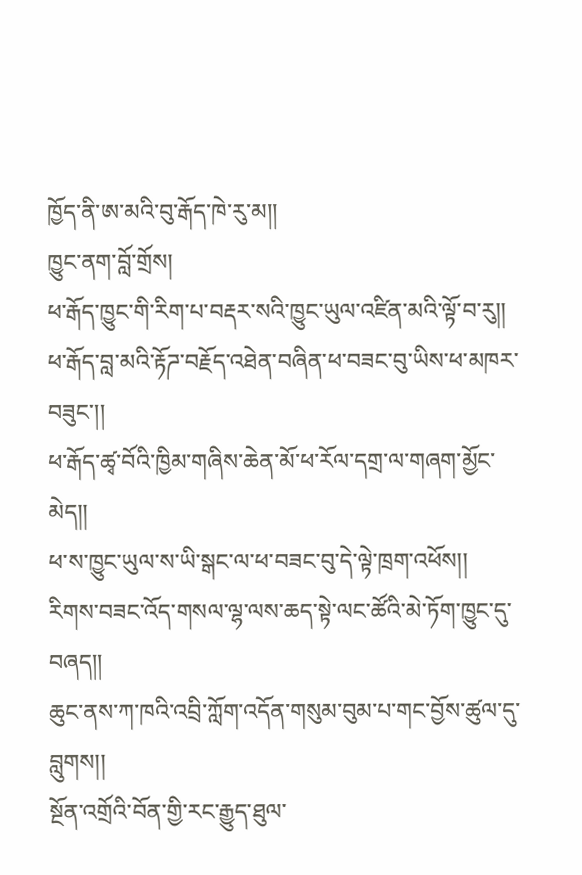ཁྱོད་ནི་ཨ་མའི་བུ་རྒོད་ཁེ་རུ་མ།།
ཁྱུང་ནག་བློ་གྲོས།
ཕ་རྒོད་ཁྱུང་གི་རིག་པ་བརྡར་སའི་ཁྱུང་ཡུལ་འཛིན་མའི་ལྟོ་བ་རུ།། ཕ་རྒོད་བླ་མའི་རྟོཌ་བརྗོད་འཐེན་བཞིན་ཕ་བཟང་བུ་ཡིས་ཕ་མཁར་བཟུང་།།
ཕ་རྒོད་ཚྭ་བོའི་ཁྱིམ་གཞིས་ཆེན་མོ་ཕ་རོལ་དགྲ་ལ་གཞག་མྱོང་མེད།།
ཕ་ས་ཁྱུང་ཡུལ་ས་ཡི་སྒང་ལ་ཕ་བཟང་བུ་དེ་ལྟེ་ཁྲག་འཕོས།།
རིགས་བཟང་འོད་གསལ་ལྷ་ལས་ཆད་སྟེ་ལང་ཚོའི་མེ་ཏོག་ཁྱུང་དུ་བཞད།།
ཆུང་ནས་ཀ་ཁའི་འབྲི་ཀློག་འདོན་གསུམ་བུམ་པ་གང་བྱོས་ཚུལ་དུ་བླུགས།།
སྔོན་འགྲོའི་བོན་གྱི་རང་རྒྱུད་ཐུལ་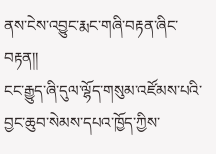ནས་ངེས་འབྱུང་རྨང་གཞི་བརྟན་ཞིང་བརྟན།།
ངང་རྒྱུད་ཞི་དུལ་ལྷོད་གསུམ་འཛོམས་པའི་བྱང་ཆུབ་སེམས་དཔའ་ཁྱོད་ཀྱིས་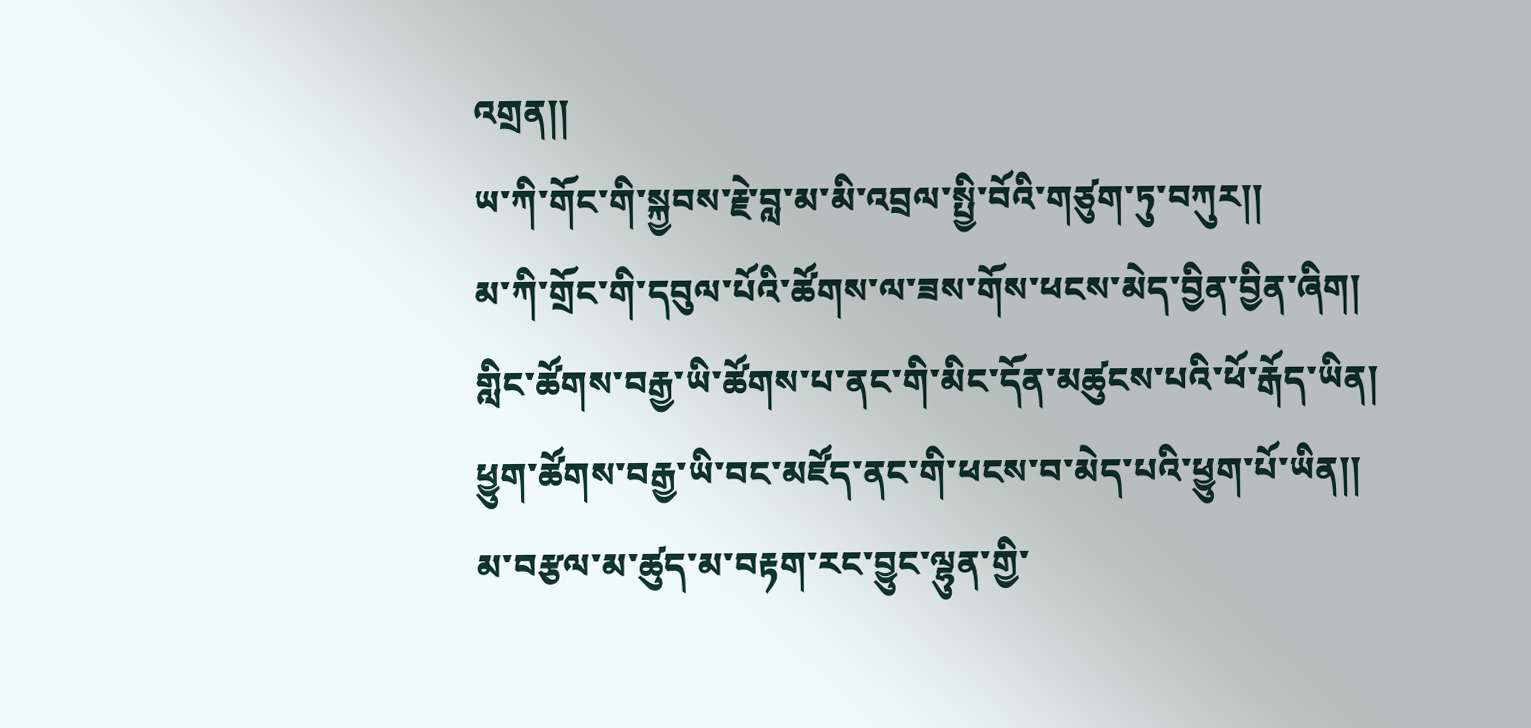འགྲན།།
ཡ་ཀི་གོང་གི་སྐྱབས་རྗེ་བླ་མ་མི་འབྲལ་སྤྱི་བོའི་གཙུག་ཏུ་བཀུར།།
མ་ཀི་གྲོང་གི་དབུལ་པོའི་ཚོགས་ལ་ཟས་གོས་ཕངས་མེད་བྱིན་བྱིན་ཞིག།
གླིང་ཚོགས་བརྒྱ་ཡི་ཚོགས་པ་ནང་གི་མིང་དོན་མཚུངས་པའི་ཕོ་རྒོད་ཡིན།
ཕྱུག་ཚོགས་བརྒྱ་ཡི་བང་མཛོད་ནང་གི་ཕངས་བ་མེད་པའི་ཕྱུག་པོ་ཡིན།།
མ་བརྩལ་མ་ཚུད་མ་བརྟག་རང་བྱུང་ལྷུན་གྱི་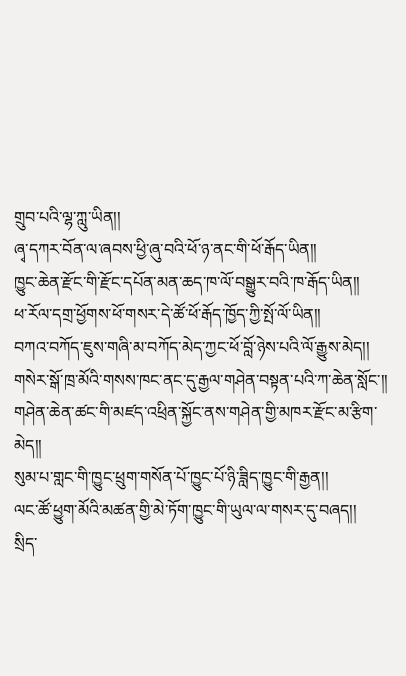གྲུབ་པའི་ལྷ་ཀླུ་ཡིན།།
ཞྭ་དཀར་བོན་ལ་ཞབས་ཕྱི་ཞུ་བའི་ཕོ་ཉ་ནང་གི་ཕོ་རྒོད་ཡིན།།
ཁྱུང་ཆེན་རྫོང་གི་རྫོང་དཔོན་མན་ཆད་ཁ་ལོ་བསྒྱུར་བའི་ཁ་རྒོད་ཡིན།།
ཕ་རོལ་དགྲ་ཕྱོགས་ཕོ་གསར་དེ་ཚོ་ཕོ་རྒོད་ཁྱོད་ཀྱི་སྤོ་ལོ་ཡིན།།
བཀའ་བཀོད་ཇུས་གཞི་མ་བཀོད་མེད་ཀྱང་ཕོ་བློ་ཉེས་པའི་ལོ་རྒྱུས་མེད།།
གསེར་སྒོ་ཁྲ་མོའི་གསས་ཁང་ནང་དུ་རྒྱལ་གཤེན་བསྟན་པའི་ཀ་ཆེན་སློང་།།
གཤེན་ཆེན་ཚང་གི་མཛད་འཕྲིན་སྐྱོང་ནས་གཤེན་གྱི་མཁར་རྫོང་མ་རྩིག་མེད།།
སུམ་པ་གླང་གི་ཁྱུང་ཕྲུག་གསོན་པོ་ཁྱུང་པོ་ཉི་ཟླིད་ཁྱུང་གི་རྒྱན།།
ལང་ཚོ་ཕྱུག་མོའི་མཚན་གྱི་མེ་ཏོག་ཁྱུང་གི་ཡུལ་ལ་གསར་དུ་བཞད།།
སྲིད་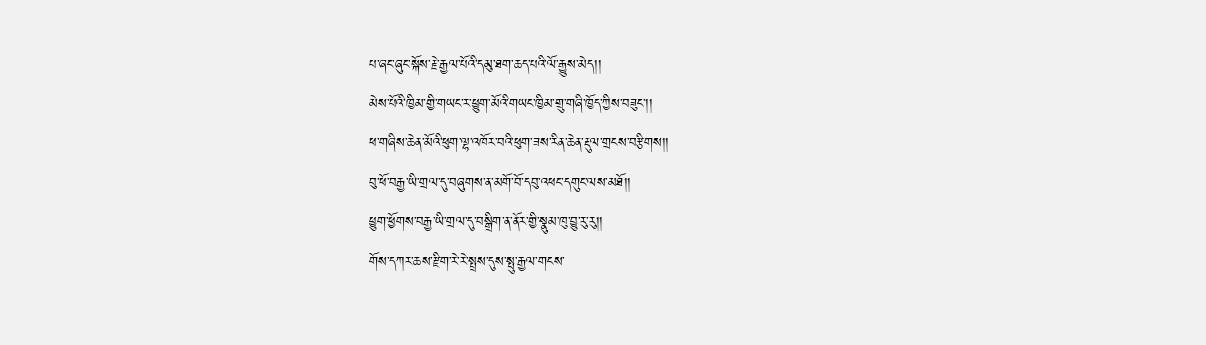པ་ཞང་ཞུང་སྐོས་རྗེ་རྒྱལ་པོའི་དམུ་ཐག་ཆད་པའི་ལོ་རྒྱུས་མེད།།
མེས་པོའི་ཁྱིམ་གྱི་གཡང་ར་ཕྱུག་མོའི་གཡང་ཁྱིམ་གྲུ་གཞི་ཁྱོད་ཀྱིས་བཟུང་།།
ཕ་གཞིས་ཆེན་མོའི་ཕུག་ལྷ་འཁོར་བའི་ཕུག་ཟས་རིན་ཆེན་རྡུལ་གྲངས་བརྩིགས།།
བུ་ཕོ་བརྒྱ་ཡི་གྲལ་དུ་བཞུགས་ན་མགོ་བོ་དབུ་འཕང་དགུང་ལས་མཐོ།།
ཕྱུག་ཕྱོགས་བརྒྱ་ཡི་གྲལ་དུ་བསྒྲིག་ན་ནོར་གྱི་སྣུམ་ཁུ་བྱུ་རུ་རུ།།
གོས་དཀར་ཆས་རྫིག་རེ་རེ་སྤྲས་དུས་སྤུ་རྒྱལ་གངས་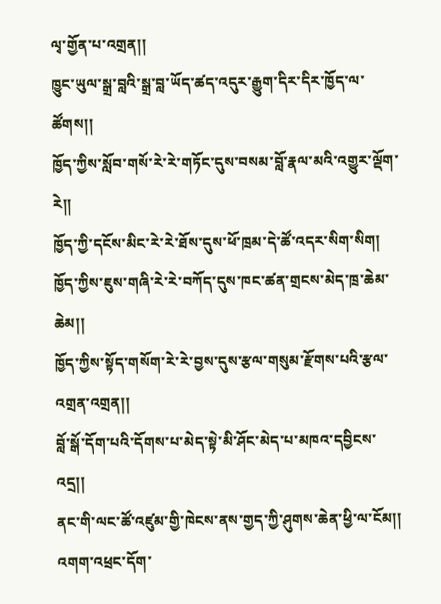ལྭ་གྱོན་པ་འགྲན།།
ཁྱུང་ཡུལ་སྒྲ་བླའི་སྒྲ་བླ་ཡོད་ཚད་འདུར་རྒྱུག་དིར་དིར་ཁྱོད་ལ་ཚོགས།།
ཁྱོད་ཀྱིས་སློབ་གསོ་རེ་རེ་གཏོང་དུས་བསམ་བློ་རྣལ་མའི་འགྱུར་ལྡོག་རེ།།
ཁྱོད་ཀྱི་དངོས་མིང་རེ་རེ་ཐོས་དུས་ཕོ་ཁྲམ་དེ་ཚོ་འདར་སིག་སིག།
ཁྱོད་ཀྱིས་ཇུས་གཞི་རེ་རེ་བཀོད་དུས་ཁང་ཚན་གྲངས་མེད་ཁྲ་ཆེམ་ཆེམ།།
ཁྱོད་ཀྱིས་སྟོད་གསོག་རེ་རེ་བྱས་དུས་རྩལ་གསུམ་རྫོགས་པའི་རྩལ་འགྲན་འགྲན།།
བློ་སྒོ་དོག་པའི་དོགས་པ་མེད་སྟེ་མི་ཤོང་མེད་པ་མཁའ་དབྱིངས་འདྲ།།
ནང་གི་ལང་ཚོ་འཛུམ་གྱི་ཁེངས་ནས་གྱད་ཀྱི་ཤུགས་ཆེན་ཕྱི་ལ་ངོམ།།
འགག་འཕྲང་དོག་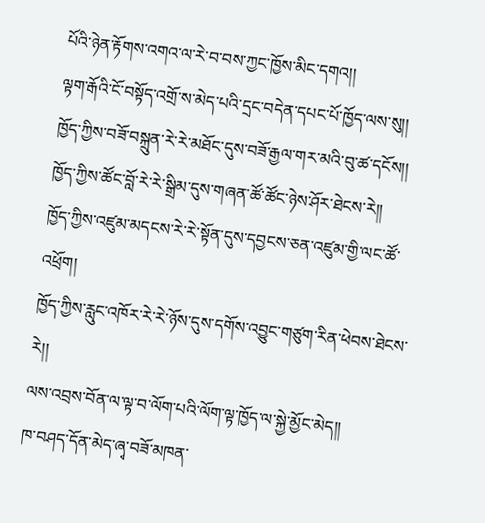པོའི་ཉེན་རྟོགས་འགའ་ལ་རེ་བ་བས་ཀྱང་ཁྱོས་མིང་དགའ།།
ལྟག་རྒོའི་ངོ་བསྟོད་འགྲོ་ས་མེད་པའི་དྲང་བདེན་དཔང་པོ་ཁྱོད་ལས་སུ།།
ཁྱོད་ཀྱིས་བཟོ་བསྐྲུན་རེ་རེ་མཐོང་དུས་བཟོ་རྒྱལ་གར་མའི་བུ་ཚ་དངོས།།
ཁྱོད་ཀྱིས་ཚོང་བློ་རེ་རེ་སྒྲིམ་དུས་གཞན་ཚོ་ཚོང་ཉེས་ཤོར་ཐེངས་རེ།།
ཁྱོད་ཀྱིས་འཛུམ་མདངས་རེ་རེ་སྟོན་དུས་དབྱངས་ཅན་འཛུམ་གྱི་ལང་ཚོ་འཕྲོག།
ཁྱོད་ཀྱིས་རླུང་འཁོར་རེ་རེ་ཉོས་དུས་དགོས་འབྱུང་གཙུག་རིན་ཕེབས་ཐེངས་རེ།།
ལས་འབྲས་བོན་ལ་ལྟ་བ་ལོག་པའི་ལོག་ལྟ་ཁྱོད་ལ་སྐྱེ་མྱོང་མེད།།
ཁ་བཤད་དོན་མེད་ཞྭ་བཟོ་མཁན་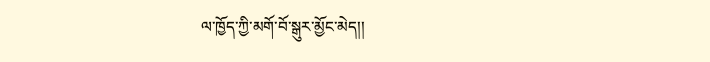ལ་ཁྱོད་ཀྱི་མགོ་བོ་སྒུར་མྱོང་མེད།།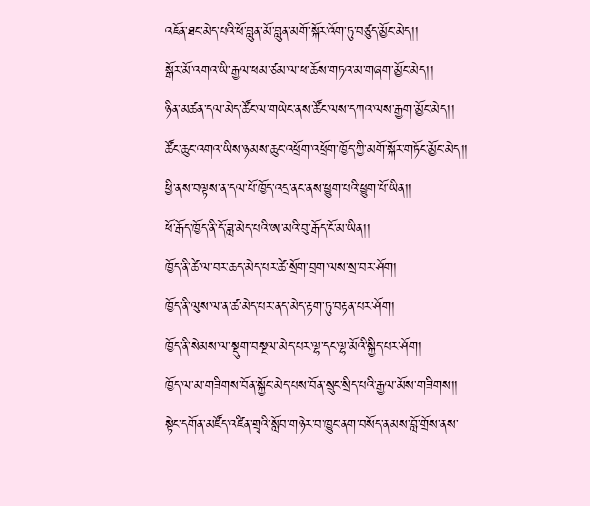འཇོན་ཐང་མེད་པའི་ཕོ་བླུན་མོ་བླུན་མགོ་སྐོར་འོག་ཏུ་བཙུད་མྱོང་མེད།།
སྒོར་མོ་འགའ་ཡི་རྒྱལ་ཕམ་ཙམ་ལ་ཕ་ཆོས་གཏའ་མ་གཞག་མྱོང་མེད།།
ཉིན་མཚན་དལ་མེད་ཚོང་ལ་གཡེང་ནས་ཚོང་ལས་དཀའ་ལས་རྒྱག་མྱོང་མེད།།
ཚོང་ཆུང་འགའ་ཡིས་ཉམས་ཆུང་འཕྲོག་འཕྲོག་ཁྱོད་ཀྱི་མགོ་སྐོར་གཏོང་མྱོང་མེད།།
ཕྱི་ནས་བལྟས་ན་དལ་པོ་ཁྱོད་འདྲ་ནང་ནས་ཕྱུག་པའི་ཕྱུག་པོ་ཡིན།།
ཕོ་རྒོད་ཁྱོད་ནི་དོ་ཟླ་མེད་པའི་ཨ་མའི་བུ་རྒོད་ངོ་མ་ཡིན།།
ཁྱོད་ནི་ཚེ་ལ་བར་ཆད་མེད་པར་ཚེ་སྲོག་བྲག་ལས་སྲ་བར་ཤོག།
ཁྱོད་ནི་ལུས་ལ་ན་ཚ་མེད་པར་ནད་མེད་རྟག་ཏུ་བརྟན་པར་ཤོག།
ཁྱོད་ནི་སེམས་ལ་སྡུག་བསྔལ་མེད་པར་ལྷ་དང་ལྷ་མོའི་སྐྱིད་པར་ཤོག།
ཁྱོད་ལ་མ་གཟིགས་བོན་སྐྱོང་མེད་པས་བོན་སྲུང་སྲིད་པའི་རྒྱལ་མོས་གཟིགས།།
སྟེང་དགོན་མཛོད་འཛིན་གྲྭའི་སློབ་གཉེར་བ་ཁྱུང་ནག་བསོད་ནམས་བློ་གྲོས་ནས་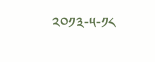༢༠༡༣-༥-༡༨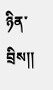ཉིན་བྲིས།།